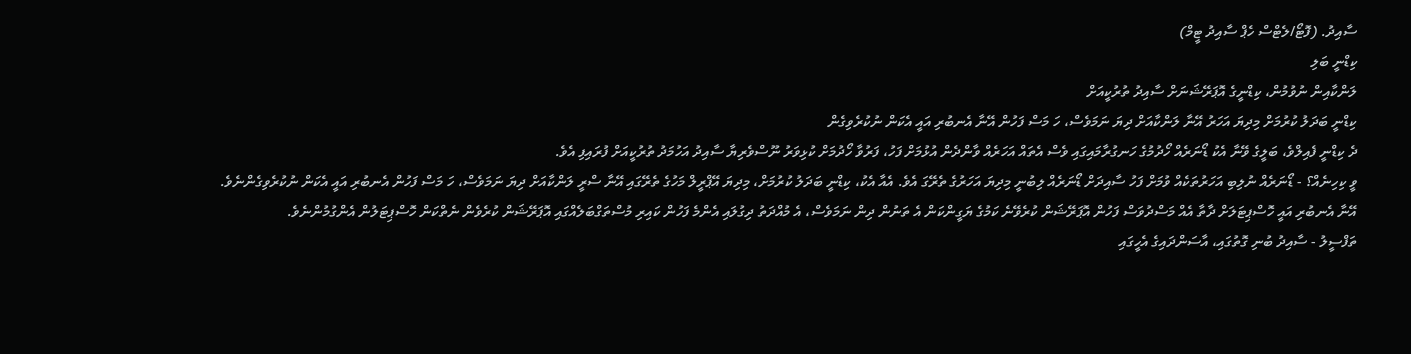ސާއިދު. (ފޮޓޯ/ލެޓްސް ހެޕް ސާއިދު ޓީމް)
ކިޑްނީ ބަލި
ލަންކާއިން ނުވުމުން، ކިޑްނީގެ އޮޕަރޭޝަނަށް ސާއިދު ތުރުކީއަށް
ކިޑްނީ ބަދަލު ކުރުމަށް މިދިޔަ އަހަރު އޭނާ ލަންކާއަށް ދިޔަ ނަމަވެސް، ހަ މަސް ފަހުން އޭނާ އެނބުރި އައީ އެކަން ނުކުރެވިގެން
ދެ ކިޑްނީ ފެއިލްވެ، ބަލީގެ ވޭނާ އެކު ޑޯނަރެއް ހޯދުމުގެ ހަނގުރާމައިގައި ވެސް އެތައް އަހަރެއް ވާންދެން އުޅުމަށް ފަހު، ފަރުވާ ހޯދުމަށް ކުޅިވަރު ނޫސްވެރިޔާ ސާއިދު އަހުމަދު ތުރުކީއަށް ފުރައިފި އެވެ.
ވީ ކިހިނެއް؟ - ޑޯނަރެއް ނުލިބި އަހަރުތަކެއް ވުމަށް ފަހު ސާއިދަށް ޑޯނަރެއް ލިބުނީ މިދިޔަ އަހަރުގެ ތެރޭގަ އެވެ. އެއާ އެކު، ކިޑްނީ ބަދަލު ކުރުމަށް، މިދިޔަ އޭޕްރީލް މަހުގެ ތެރޭގައި އޭނާ ސްރީ ލަންކާއަށް ދިޔަ ނަމަވެސް، ހަ މަސް ފަހުން އެނބުރި އައީ އެކަން ނުކުރެވިގެންނެވެ.
އޭނާ އެނބުރި އައީ ހޮސްޕިޓަލަށް ދާތާ އެއް މަސްދުވަސް ފަހުން އޮޕަރޭޝަން ކުރެވޭނެ ކަމުގެ ޔަގީންކަން އެ ތަނުން ދިން ނަމަވެސް، އެ މުއްދަތު ދިގުލައި އެންމެ ފަހުން ކައިރި މުސްތަގްބަލެއްގައި އޮޕަރޭޝަން ކުރެވެން ނެތްކަން ހޮސްޕިޓަލުން އެންގުމުންނެވެ.
ތަފްސީލު - ސާއިދު ބުނި ގޮތުގައި، އާސަންދައިގެ އެހީގައި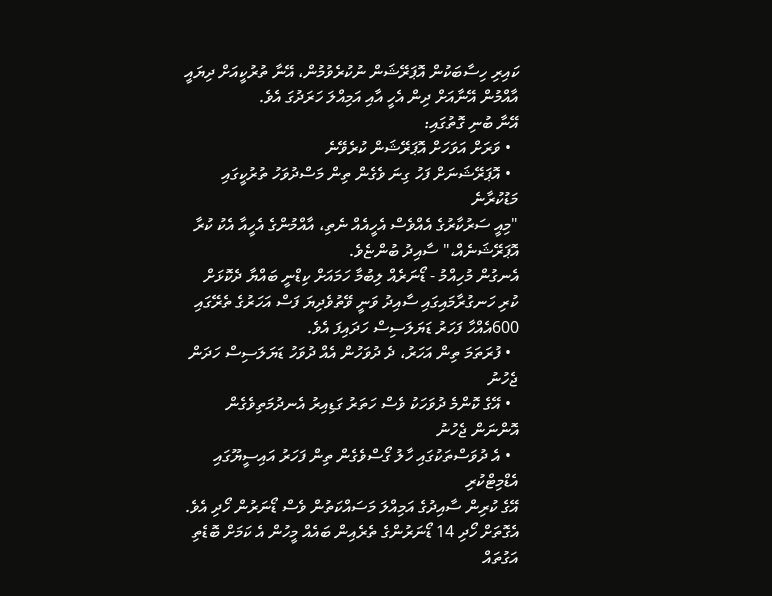ކައިރި ހިސާބަކުން އޮޕަރޭޝަން ނުކުރެވުމުން، އޭނާ ތުރުކީއަށް ދިޔައީ އާއްމުން އޭނާއަށް ދިން އެހީ އާއި އަމިއްލަ ހަރަދުގަ އެވެ.
އޭނާ ބުނި ގޮތުގައި:
  • ވަރަށް އަވަހަށް އޮޕަރޭޝަން ކުރެވޭނެ
  • އޮޕަރޭޝަނަށް ފަހު ގިނަ ވެގެން ތިން މަސްދުވަހު ތުރުކީގައި މަޑުކުރާނެ
"މިއީ ސަރުކާރުގެ އެއްވެސް އެހީއެއް ނެތި، އާއްމުންގެ އެހީއާ އެކު ކުރާ އޮޕަރޭޝަނެއް،" ސާއިދު ބުންޏެވެ.
އެނގުން މުހިއްމު - ޑޯނަރެއް ލިބުމާ ހަމައަށް ކިޑްނީ ބައްޔާ ދެކޮޅަށް ކުރި ހަނގުރާމައިގައި ސާއިދު ވަނީ ވޭތުވެދިޔަ ފަސް އަހަރުގެ ތެރޭގައި 600އެއްހާ ފަހަރު ޑަޔަލަސިސް ހަދައިފަ އެވެ.
  • ފުރަތަމަ ތިން އަހަރު، ދެ ދުވަހުން އެއް ދުވަހު ޑަޔަލަސިސް ހަދަން ޖެހުނު
  • އޭގެ ކޮންމެ ދުވަހަކު ވެސް ހަތަރު ގަޑިއިރު އެނދުމަތިވެގެން އޮންނަން ޖެހުނު
  • އެ ދުވަސްތަކުގައި ހާލު ގޯސްވެގެން ތިން ފަހަރު އައިސީޔޫގައި އެޑްމިޓްކުރި
އޭގެ ކުރިން ސާއިދުގެ އަމިއްލަ މަސައްކަތުން ވެސް ޑޯނަރުން ހޯދި އެވެ. އެގޮތަށް ހޯދި 14 ޑޯނަރުންގެ ތެރެއިން ބައެއް މީހުން އެ ކަމަށް ބޮޑެތި އަގުތައް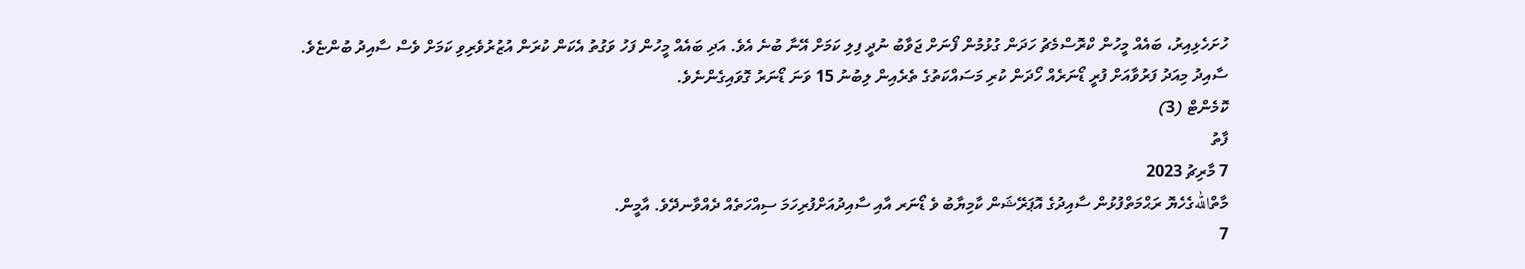ހުށަހެޅިއިރު، ބައެއް މީހުން ކްރޮސްމެޗު ހަދަން ގުޅުމުން ފޯނަށް ޖަވާބު ނުދީ ފިލި ކަމަށް އޭނާ ބުނެ އެވެ. އަދި ބައެއް މީހުން ފަހު ވަގުތު އެކަން ކުރަން އުޒުރުވެރިވި ކަމަށް ވެސް ސާއިދު ބުންޏެވެ.
ސާއިދު މިއަދު ފަރުވާއަށް ފުރީ ޑޯނަރެއް ހޯދަން ކުރި މަސައްކަތުގެ ތެރެއިން ލިބުނު 15 ވަނަ ޑޯނަރު ގޮވައިގެންނެވެ.
ކޮމެންޓް (3)
ފާތު
7 މާރިޗު 2023
މާތްاللهގެހެޔޮ ރަޙްމަތްފުޅުން ސާއިދުގެ އޮޕަރޭޝަން ކާމިޔާބު ވެ ޑޯނަރ އާއި ސާއިދުއަށްފުރިހަމަ ސިއްހަތެއް ދެއްވާނދޭވެ. އާމީން.
7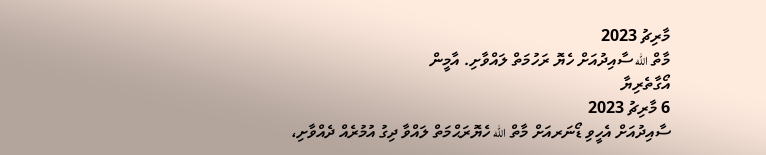މާރިޗު 2023
މާތް الله ސާއިދުއަށް ހެޔޮ ރަހުމަތް ލައްވާށި. އާމީން
އޯގާތެރިޔާ
6 މާރިޗު 2023
ސާއިދުއަށް އެހީވި ޑޯނަރއަށް މާތް الله ހެޔޮރަޙްމަތް ލައްވާ ދިގު އުމުރެއް ދެއްވާށި،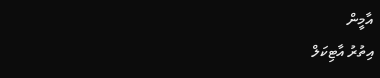އާމީން
އިތުރު އާޓިކަލް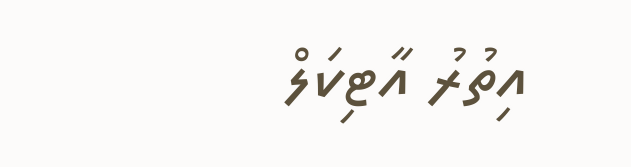އިތުރު އާޓިކަލް